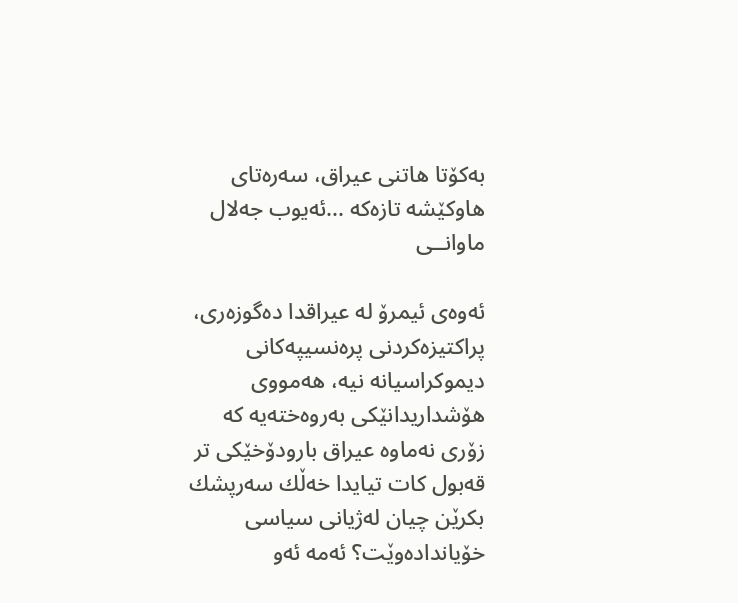به‌كۆتا هاتنی عیراق، سه‌ره‌تای هاوكێشه‌ تازه‌كه‌ ...ئه‌یوب جه‌لال ماوانــی

ئه‌وه‌ی ئیمرۆ له‌ عیراقدا ده‌گوزه‌ری، پراكتیزه‌كردنی پره‌نسیپه‌كانی دیموكراسیانه‌ نیه‌، هه‌مووی هۆشداریدانێكی به‌روه‌خته‌یه‌ كه‌ زۆری نه‌ماوه‌ عیراق بارودۆخێكی تر قه‌بول كات تیایدا خه‌ڵك سه‌رپشك بكرێن چیان له‌ژیانی سیاسی خۆیانداده‌وێت؟ ئه‌مه‌ ئه‌و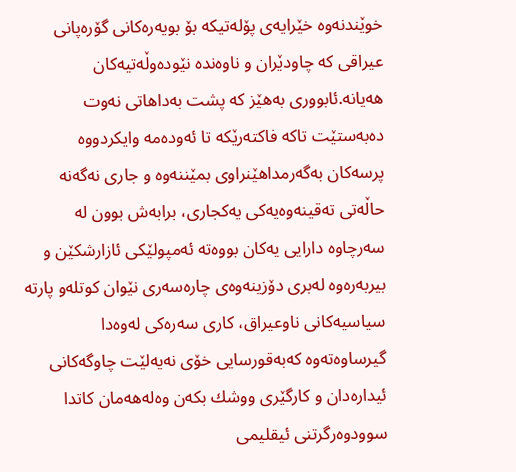خوێندنه‌وه‌ خێرایه‌ی پۆله‌تیكه‌ بۆ بویه‌ره‌كانی گۆره‌پانی عیراقی كه‌ چاودێران و ناوه‌نده‌ نێوده‌وڵه‌تیه‌كان هه‌یانه‌.ئابووری به‌هێز كه‌ پشت به‌داهاتی نه‌وت ده‌به‌ستێت تاكه‌ فاكته‌رێكه‌ تا ئه‌وده‌مه‌ وایكردووه‌ پرسه‌كان به‌گه‌رمداهێنراوی بمێننه‌وه‌ و جاری نه‌گه‌نه‌ حاڵه‌تی ته‌قینه‌وه‌یه‌كی یه‌كجاری، برابه‌ش بوون له‌ سه‌رچاوه‌ دارایی یه‌كان بووه‌ته‌ ئه‌مپولێكی ئازارشكێن و بیربه‌ره‌وه‌ له‌بری دۆزینه‌وه‌ی چاره‌سه‌ری نێوان كوتله‌و پارته‌ سیاسیه‌كانی ناوعیراق، كاری سه‌ره‌كی له‌وه‌دا گیرساوه‌ته‌وه‌ كه‌به‌قورسایی خۆی نه‌یه‌لێت چاوگه‌كانی ئیداره‌دان و كارگێری ووشك بكه‌ن وه‌له‌هه‌مان كاتدا سوودوه‌رگرتنی ئیقلیمی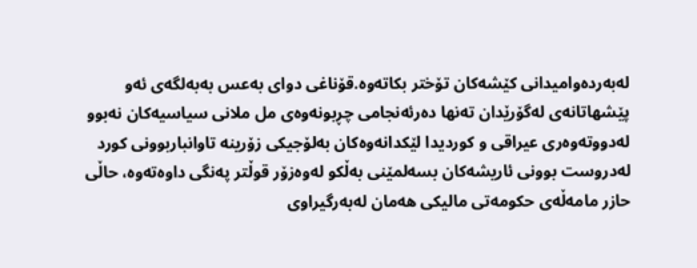له‌به‌رده‌وامیدانی كێشه‌كان تۆختر بكاته‌وه‌.قۆناغی دوای به‌عس به‌به‌لگه‌ی ئه‌و پێشهاتانه‌ی له‌گۆرێدان ته‌نها ده‌رئه‌نجامی چڕبونه‌وه‌ی مل ملانی سیاسیه‌كان نه‌بوو له‌دووته‌وه‌ری عیراقی و كوردیدا لێكدانه‌وه‌كان به‌لۆجیكی زۆرینه‌ تاوانباربوونی كورد له‌دروست بوونی ئاریشه‌كان بسه‌لمێنی به‌ڵكو له‌وه‌زۆر قوڵتر په‌نگی داوه‌ته‌وه‌، حاڵی حازر مامه‌ڵه‌ی حكومه‌تی مالیكی هه‌مان له‌به‌رگیراوی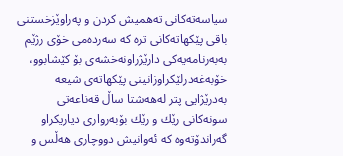سیاسه‌ته‌كانی ته‌همیش كردن و په‌راوێزخستنی باقی پێكهاته‌كانی تره‌ كه‌ سه‌رده‌می خۆی رژێم به‌به‌رنامه‌یه‌كی دارێژراونه‌خشه‌ی بۆ كێشابوو، خۆبه‌غه‌درلێكراوزانینی پێكهاته‌ی شیعه‌ به‌درێژایی پتر له‌هه‌شتا ساڵ قه‌ناعه‌تی سونه‌كانی رێك و رێك بۆبه‌رواری دیاریكراو گه‌راندۆته‌وه‌ كه‌ ئه‌وانیش دووچاری هه‌ڵس و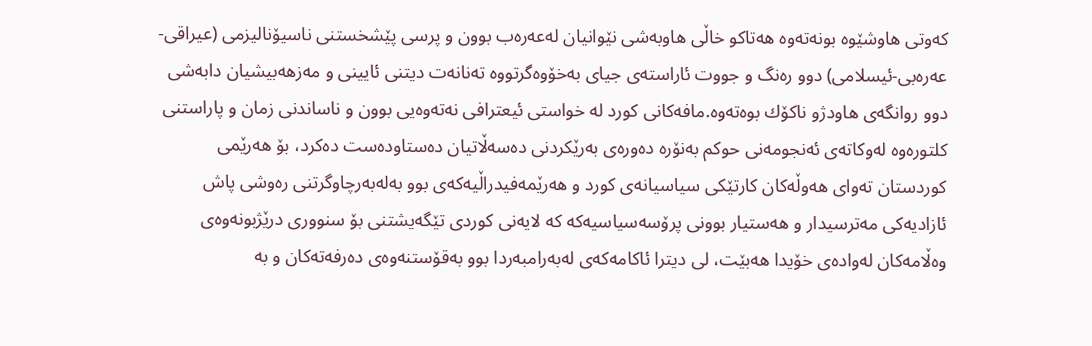كه‌وتی هاوشێوه‌ بونه‌ته‌وه‌ هه‌تاكو خاڵی هاوبه‌شی نێوانیان له‌عه‌ره‌ب بوون و پرسی پێشخستنی ناسیۆنالیزمی (عیراقی-عه‌ره‌بی-ئیسلامی) دوو ره‌نگ و جووت ئاراسته‌ی جیای به‌خۆوه‌گرتووه‌ ته‌نانه‌ت دیتنی ئایینی و مه‌زهه‌بیشیان دابه‌شی دوو روانگه‌ی هاودژو ناكۆك بوه‌ته‌وه‌.مافه‌كانی كورد له‌ خواستی ئیعترافی نه‌ته‌وه‌یی بوون و ناساندنی زمان و پاراستنی كلتوره‌وه‌ له‌وكاته‌ی ئه‌نجومه‌نی حوكم به‌نۆره‌ ده‌وره‌ی به‌رێكردنی ده‌سه‌ڵاتیان ده‌ستاوده‌ست ده‌كرد، بۆ هه‌رێمی كوردستان ته‌وای هه‌وڵه‌كان كارتێكی سیاسیانه‌ی كورد و هه‌رێمه‌فیدراڵیه‌كه‌ی بوو به‌له‌به‌رچاوگرتنی ره‌وشی پاش ئازادیه‌كی مه‌ترسیدار و هه‌ستیار بوونی پرۆسه‌سیاسیه‌كه‌ كه‌ لایه‌نی كوردی تێگه‌یشتنی بۆ سنووری درێژبونه‌وه‌ی وه‌ڵامه‌كان له‌واده‌ی خۆیدا هه‌بێت، لی دیترا ئاكامه‌كه‌ی له‌به‌رامبه‌ردا بوو به‌قۆستنه‌وه‌ی ده‌رفه‌ته‌كان و به‌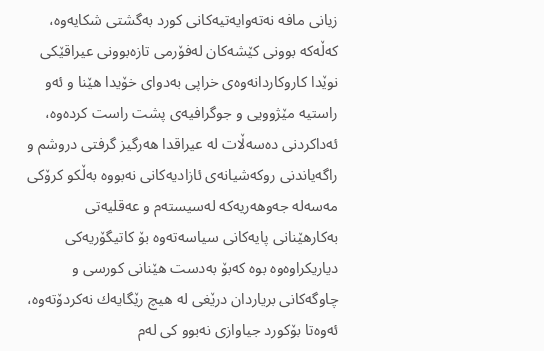زیانی مافه‌ نه‌ته‌وایه‌تیه‌كانی كورد به‌گشتی شكایه‌وه‌، كه‌ڵه‌كه‌ بوونی كێشه‌كان له‌فۆرمی تازه‌بوونی عیراقێكی نوێدا كاروكاردانه‌وه‌ی خراپی به‌دوای خۆیدا هێنا و ئه‌و راستیه‌ مێژوویی و جوگرافیه‌ی پشت راست كرده‌وه‌، ئه‌داكردنی ده‌سه‌ڵات له‌ عیراقدا هه‌رگیز گرفتی دروشم و راگه‌یاندنی روكه‌شیانه‌ی ئازادیه‌كانی نه‌بووه‌ به‌ڵكو كرۆكی مه‌سه‌له‌ جه‌وهه‌ریه‌كه‌ له‌سیسته‌م و عه‌قلیه‌تی به‌كارهێنانی پایه‌كانی سیاسه‌ته‌وه‌ بۆ كاتیگۆریه‌كی دیاریكراوه‌وه‌ بوه‌ كه‌بۆ به‌دست هێنانی كورسی و چاوگه‌كانی بریاردان درێغی له‌ هیچ رێگایه‌ك نه‌كردۆته‌وه‌، ئه‌وه‌تا بۆكورد جیاوازی نه‌بوو كی له‌م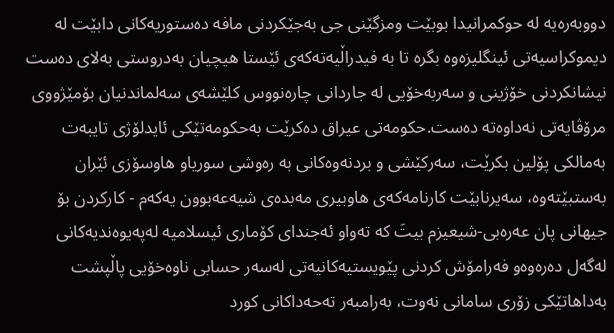دووبه‌ره‌یه‌ له‌ حوكمرانیدا بوبێت ومزگێنی جی به‌جێكردنی مافه‌ ده‌ستوریه‌كانی دابێت له‌ دیموكراسیه‌تی ئینگلیزه‌وه‌ بگره‌ تا به‌ فیدراڵیه‌ته‌كه‌ی ئێستا هیچیان به‌دروستی به‌لای ده‌ست نیشانكردنی خۆژینی و سه‌ربه‌خۆیی له‌ جاردانی چاره‌نووس كلێشه‌ی سه‌لماندنیان بۆمێژووی مرۆڤایه‌تی نه‌داوه‌ته‌ ده‌ست.حكومه‌تی عیراق ده‌كرێت به‌حكومه‌تێكی ئایدلۆژی تایبه‌ت به‌مالكی پۆلین بكرێت، سه‌ركێشی و بردنه‌وه‌كانی به‌ ره‌وشی سوریاو هاوسۆزی ئێران به‌ستبێته‌وه‌، سه‌یرنابێت كارنامه‌كه‌ی هاوبیری مه‌بده‌ی شیه‌عه‌بوون یه‌كه‌م - كاركردن بۆ جیهانی پان عه‌ره‌بی-شیعیزم بیتَ كه‌ ته‌واو ئه‌جندای كۆماری ئیسلامیه‌ له‌په‌یوه‌ندیه‌كانی له‌گه‌ل ده‌ره‌وه‌و فه‌رامۆش كردنی پێویستیه‌كانیه‌تی له‌سه‌ر حسابی ناوه‌خۆیی پاڵپشت به‌داهاتێكی زۆری سامانی نه‌وت، به‌رامبه‌ر ته‌حه‌داكانی كورد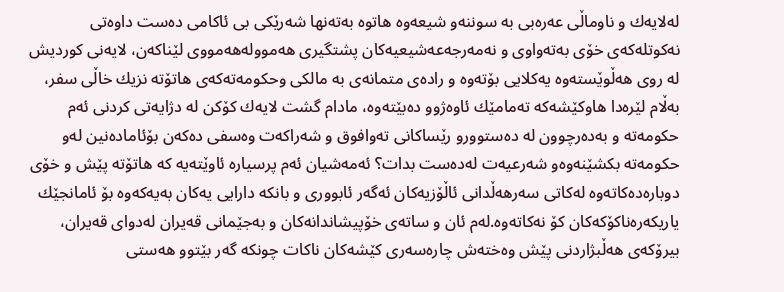له‌لایه‌ك و ناوماڵی عه‌ره‌بی به‌ سوننه‌و شیعه‌وه‌ هاتوه‌ به‌ته‌نها شه‌رێكی بی ئاكامی ده‌ست داوه‌تی نه‌كوتله‌كه‌ی خۆی به‌ته‌واوی و نه‌مه‌رجه‌عه‌شیعیه‌كان پشتگیری هه‌مووله‌هه‌مووی لێناكه‌ن، لایه‌نی كوردیش له‌ روی هه‌ڵوێسته‌وه‌ یه‌كلایی بۆته‌وه‌ و راده‌ی متمانه‌ی به‌ مالكی وحكومه‌ته‌كه‌ی هاتۆته‌ نزیك خاڵی سفر، به‌ڵام لێره‌دا هاوكێشه‌كه‌ ته‌مامێك ئاوه‌ژوو ده‌بێته‌وه‌، مادام گشت لایه‌ك كۆكن له‌ دژایه‌تی كردنی ئه‌م حكومه‌ته‌ و به‌ده‌رچوون له‌ ده‌ستوورو رێساكانی ته‌وافوق و شه‌راكه‌ت وه‌سفی ده‌كه‌ن بۆئاماده‌نین له‌و حكومه‌ته‌ بكشێنه‌وه‌و شه‌رعیه‌ت له‌ده‌ست بدات؟ ئه‌مه‌شیان ئه‌م پرسیاره‌ ئاوێته‌یه‌ كه‌ هاتۆته‌ پێش و خۆی دوباره‌ده‌كاته‌وه‌ له‌كاتی سه‌رهه‌ڵدانی ئاڵۆزیه‌كان ئه‌گه‌ر ئابووری و بانكه‌ دارایی یه‌كان به‌یه‌كه‌وه‌ بۆ ئامانجێك یاریكه‌ره‌ناكۆكه‌كان كۆ نه‌كاته‌وه‌.له‌م ئان و ساته‌ی خۆپیشاندانه‌كان و به‌جێمانی قه‌یران له‌دوای قه‌یران، بیرۆكه‌ی هه‌ڵبژاردنی پێش وه‌خته‌ش چاره‌سه‌ری كێشه‌كان ناكات چونكه‌ گه‌ر بێتوو هه‌ستی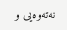نه‌ته‌وه‌یی و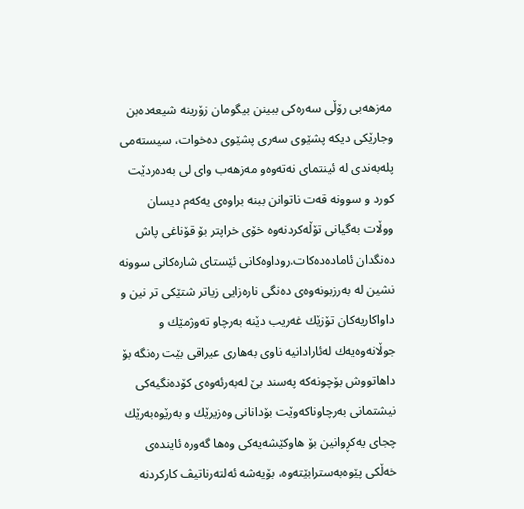مه‌زهه‌بی رۆڵی سه‌ره‌كی ببینن بیگومان زۆرینه‌ شیعه‌ده‌بن وجارێكی دیكه‌ پشێوی سه‌ری پشێوی ده‌خوات، سیسته‌می پله‌به‌ندی له‌ ئینتمای نه‌ته‌وه‌و مه‌زهه‌ب وای لی به‌ده‌ردێت كورد و سوونه‌ قه‌ت ناتوانن ببنه‌ براوه‌ی یه‌كه‌م دیسان ووڵات به‌گیانی تۆڵه‌كردنه‌وه‌ خۆی خراپتر بۆ قۆناغی پاش ده‌نگدان ئاماده‌ده‌كات.روداوه‌كانی ئێستای شاره‌كانی سوونه‌ نشین له‌ به‌رزبونه‌وه‌ی ده‌نگی ناره‌زایی زیاتر شتێكی تر نین و داواكاریه‌كان تۆزێك غه‌ریب دێنه‌ به‌رچاو ته‌وژمێك و جوڵانه‌وه‌یه‌ك له‌ئارادانیه‌ ناوی به‌هاری عیراقی بێت ره‌نگه‌ بۆ داهاتووش بۆچونه‌كه‌ په‌سند بێ له‌به‌رئه‌وه‌ی كۆده‌نگیه‌كی نیشتمانی به‌رچاوناكه‌وێت بۆدانانی وه‌زیرێك و به‌رێوه‌به‌رێك چجای یه‌كڕوانین بۆ هاوكێشه‌یه‌كی وه‌ها گه‌وره‌ ئاینده‌ی خه‌ڵكی پێوه‌به‌سترابێته‌وه‌، بۆیه‌شه‌ ئه‌لته‌رناتیڤ كاركردنه‌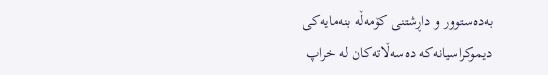به‌ده‌ستوور و داڕشتنی كۆمه‌ڵه‌ بنه‌مایه‌كی دیموكراسیانه‌كه‌ ده‌سه‌ڵاته‌كان له‌ خراپ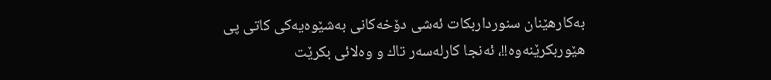به‌كارهێنان سنورداربكات ئه‌شی دۆخه‌كانی به‌شێوه‌یه‌كی كاتی پی هێوربكرێنه‌وه‌!!، ئه‌نجا كارله‌سه‌ر تاك و وه‌لائی بكرێت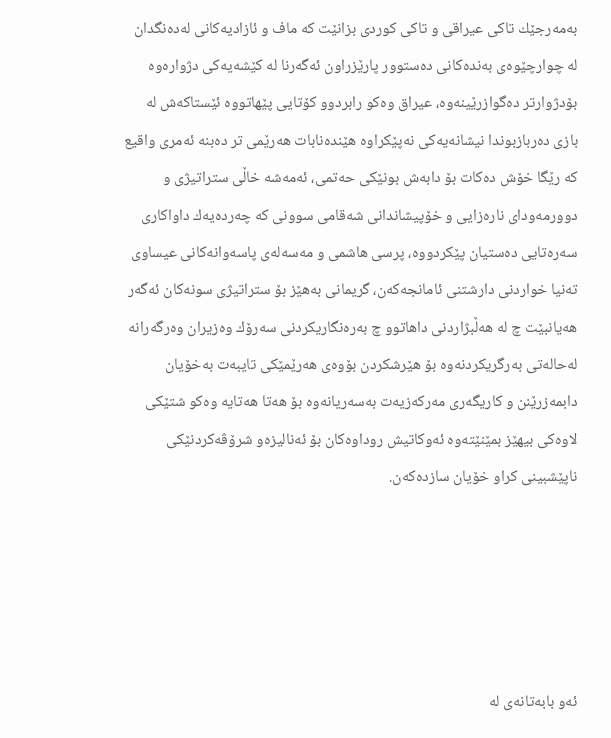به‌مه‌رجێك تاكی عیراقی و تاكی كوردی بزانێت كه‌ ماف و ئازادیه‌كانی له‌ده‌نگدان له‌ چوارچێوه‌ی به‌نده‌كانی ده‌ستوور پارێزراون ئه‌گه‌رنا له‌ كێشه‌یه‌كی دژواره‌وه‌ بۆدژوارتر ده‌گوازرێینه‌وه‌، عیراق وه‌كو رابردوو كۆتایی پێهاتووه‌ ئێستاكه‌ش له‌ بازی ده‌ربازبوندا نیشانه‌یه‌كی نه‌پێكراوه‌ هێنده‌نابات هه‌رێمی تر ده‌بنه‌ ئه‌مری واقیع كه‌ رێگا خۆش ده‌كات بۆ دابه‌ش بونێكی حه‌تمی، ئه‌مه‌شه‌ خاڵی ستراتیژی و دوورمه‌ودای ناره‌زایی و خۆپیشاندانی شه‌قامی سوونی كه‌ چه‌رده‌یه‌ك داواكاری سه‌ره‌تایی ده‌ستیان پێكردووه‌، پرسی هاشمی و مه‌سه‌له‌ی پاسه‌وانه‌كانی عیساوی ته‌نیا خواردنی دارشتنی ئامانجه‌كه‌ن، گریمانی به‌هێز بۆ ستراتیژی سونه‌كان ئه‌گه‌ر هه‌یانبێت چ له‌ هه‌ڵبژاردنی داهاتوو چ به‌ره‌نگاریكردنی سه‌رۆك وه‌زیران وه‌رگه‌رانه‌ له‌حاله‌تی به‌رگریكردنه‌وه‌ بۆ هێرشكردن بۆوه‌ی هه‌رێمێكی تایبه‌ت به‌خۆیان دابمه‌زرێنن و كاریگه‌ری مه‌ركه‌زیه‌ت به‌سه‌ریانه‌وه‌ بۆ هه‌تا هه‌تایه‌ وه‌كو شتێكی لاوه‌كی بیهێز بمێنێته‌وه‌ ئه‌وكاتیش روداوه‌كان بۆ ئه‌نالیزه‌و شرۆڤه‌كردنێكی ناپێشبینی كراو خۆیان سازده‌كه‌ن.





ئه‌و بابه‌تانه‌ی له‌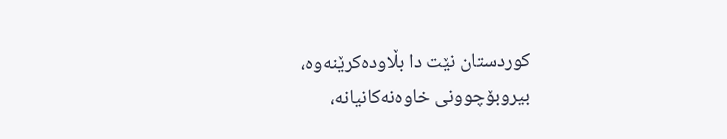کوردستان نێت دا بڵاوده‌کرێنه‌وه‌، بیروبۆچوونی خاوه‌نه‌کانیانه‌،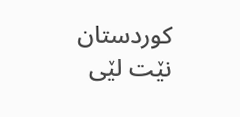کوردستان نێت لێی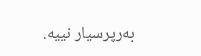به‌رپرسیار نییه‌.